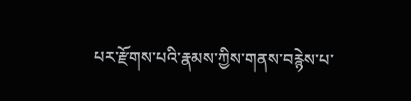པར་རྫོགས་པའི་རྣམས་ཀྱིས་གནས་བརྙེས་པ་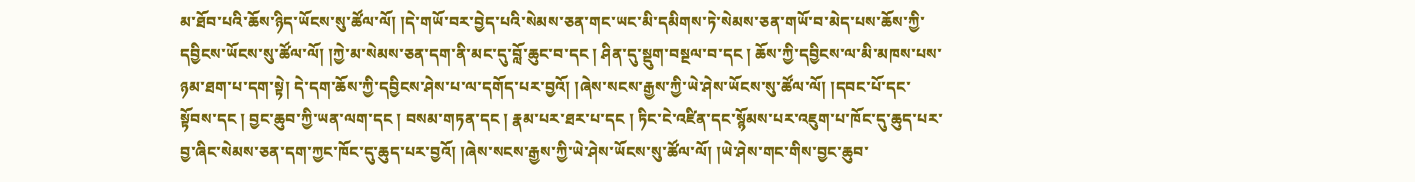མ་ཐོབ་པའི་ཆོས་ཉིད་ཡོངས་སུ་ཚོལ་ལོ། །དེ་གཡོ་བར་བྱེད་པའི་སེམས་ཅན་གང་ཡང་མི་དམིགས་ཏེ་སེམས་ཅན་གཡོ་བ་མེད་པས་ཆོས་ཀྱི་དབྱིངས་ཡོངས་སུ་ཚོལ་ལོ། །ཀྱེ་མ་སེམས་ཅན་དག་ནི་མང་དུ་བློ་ཆུང་བ་དང ། ཤིན་དུ་སྡུག་བསྔལ་བ་དང ། ཆོས་ཀྱི་དབྱིངས་ལ་མི་མཁས་པས་ཉམ་ཐག་པ་དག་སྟེ། དེ་དག་ཆོས་ཀྱི་དབྱིངས་ཤེས་པ་ལ་དགོད་པར་བྱའོ། །ཞེས་སངས་རྒྱས་ཀྱི་ཡེ་ཤེས་ཡོངས་སུ་ཚོལ་ལོ། །དབང་པོ་དང་སྟོབས་དང ། བྱང་ཆུབ་ཀྱི་ཡན་ལག་དང ། བསམ་གཏན་དང ། རྣམ་པར་ཐར་པ་དང ། ཏིང་ངེ་འཛིན་དང་སྙོམས་པར་འཇུག་པ་ཁོང་དུ་ཆུད་པར་བྱ་ཞིང་སེམས་ཅན་དག་ཀྱང་ཁོང་དུ་ཆུད་པར་བྱའོ། །ཞེས་སངས་རྒྱས་ཀྱི་ཡེ་ཤེས་ཡོངས་སུ་ཚོལ་ལོ། །ཡེ་ཤེས་གང་གིས་བྱང་ཆུབ་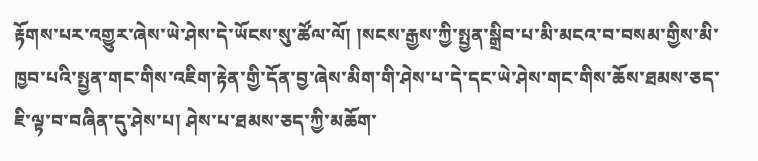རྟོགས་པར་འགྱུར་ཞེས་ཡེ་ཤེས་དེ་ཡོངས་སུ་ཚོལ་ལོ། །སངས་རྒྱས་ཀྱི་སྤྱན་སྒྲིབ་པ་མི་མངའ་བ་བསམ་གྱིས་མི་ཁྱབ་པའི་སྤྱན་གང་གིས་འཇིག་རྟེན་གྱི་དོན་བྱ་ཞེས་མིག་གི་ཤེས་པ་དེ་དང་ཡེ་ཤེས་གང་གིས་ཆོས་ཐམས་ཅད་ཇི་ལྟ་བ་བཞིན་དུ་ཤེས་པ། ཤེས་པ་ཐམས་ཅད་ཀྱི་མཆོག་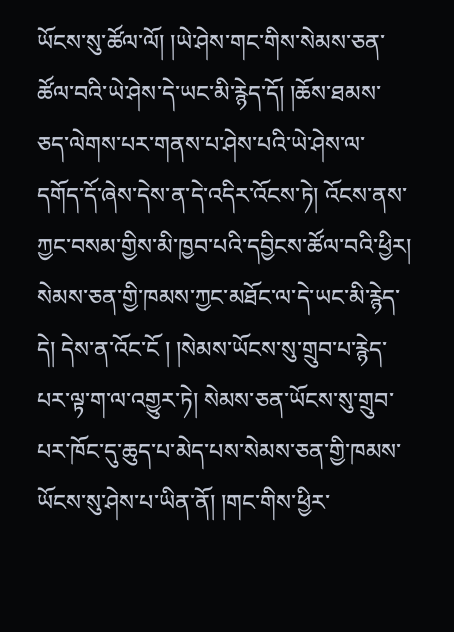ཡོངས་སུ་ཚོལ་ལོ། །ཡེ་ཤེས་གང་གིས་སེམས་ཅན་ཚོལ་བའི་ཡེ་ཤེས་དེ་ཡང་མི་རྙེད་དོ། །ཆོས་ཐམས་ཅད་ལེགས་པར་གནས་པ་ཤེས་པའི་ཡེ་ཤེས་ལ་དགོད་དོ་ཞེས་དེས་ན་དེ་འདིར་འོངས་ཏེ། འོངས་ནས་ཀྱང་བསམ་གྱིས་མི་ཁྱབ་པའི་དབྱིངས་ཚོལ་བའི་ཕྱིར། སེམས་ཅན་གྱི་ཁམས་ཀྱང་མཐོང་ལ་དེ་ཡང་མི་རྙེད་དེ། དེས་ན་འོང་ངོ ། །སེམས་ཡོངས་སུ་གྲུབ་པ་རྙེད་པར་ལྟ་ག་ལ་འགྱུར་ཏེ། སེམས་ཅན་ཡོངས་སུ་གྲུབ་པར་ཁོང་དུ་ཆུད་པ་མེད་པས་སེམས་ཅན་གྱི་ཁམས་ཡོངས་སུ་ཤེས་པ་ཡིན་ནོ། །གང་གིས་ཕྱིར་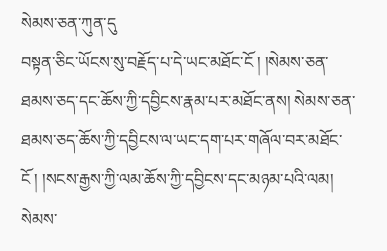སེམས་ཅན་ཀུན་དུ
བསྟན་ཅིང་ཡོངས་སུ་བརྗོད་པ་དེ་ཡང་མཐོང་ངོ ། །སེམས་ཅན་ཐམས་ཅད་དང་ཆོས་ཀྱི་དབྱིངས་རྣམ་པར་མཐོང་ནས། སེམས་ཅན་ཐམས་ཅད་ཆོས་ཀྱི་དབྱིངས་ལ་ཡང་དག་པར་གཞོལ་བར་མཐོང་ངོ ། །སངས་རྒྱས་ཀྱི་ལམ་ཆོས་ཀྱི་དབྱིངས་དང་མཉམ་པའི་ལམ། སེམས་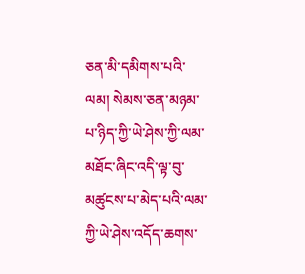ཅན་མི་དམིགས་པའི་ལམ། སེམས་ཅན་མཉམ་པ་ཉིད་ཀྱི་ཡེ་ཤེས་ཀྱི་ལམ་མཐོང་ཞིང་འདི་ལྟ་བུ་མཚུངས་པ་མེད་པའི་ལམ་ཀྱི་ཡེ་ཤེས་འདོད་ཆགས་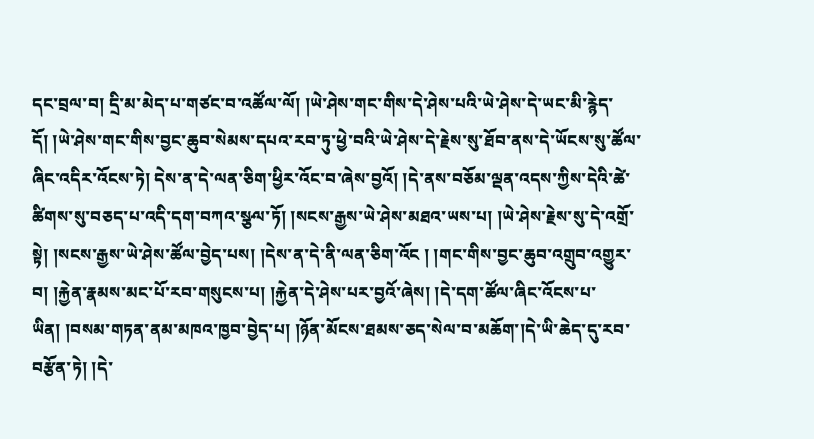དང་བྲལ་བ། དྲི་མ་མེད་པ་གཙང་བ་འཚོལ་ལོ། །ཡེ་ཤེས་གང་གིས་དེ་ཤེས་པའི་ཡེ་ཤེས་དེ་ཡང་མི་རྙེད་དོ། །ཡེ་ཤེས་གང་གིས་བྱང་ཆུབ་སེམས་དཔའ་རབ་ཏུ་ཕྱེ་བའི་ཡེ་ཤེས་དེ་རྗེས་སུ་ཐོབ་ནས་དེ་ཡོངས་སུ་ཚོལ་ཞིང་འདིར་འོངས་ཏེ། དེས་ན་དེ་ལན་ཅིག་ཕྱིར་འོང་བ་ཞེས་བྱའོ། །དེ་ནས་བཅོམ་ལྡན་འདས་ཀྱིས་དེའི་ཚེ་ཚིགས་སུ་བཅད་པ་འདི་དག་བཀའ་སྩལ་ཏོ། །སངས་རྒྱས་ཡེ་ཤེས་མཐའ་ཡས་པ། །ཡེ་ཤེས་རྗེས་སུ་དེ་འགྲོ་སྟེ། །སངས་རྒྱས་ཡེ་ཤེས་ཚོལ་བྱེད་པས། །དེས་ན་དེ་ནི་ལན་ཅིག་འོང ། །གང་གིས་བྱང་ཆུབ་འགྲུབ་འགྱུར་བ། །རྐྱེན་རྣམས་མང་པོ་རབ་གསུངས་པ། །རྐྱེན་དེ་ཤེས་པར་བྱའོ་ཞེས། །དེ་དག་ཚོལ་ཞིང་འོངས་པ་ཡིན། །བསམ་གཏན་ནམ་མཁའ་ཁྱབ་བྱེད་པ། །ཉོན་མོངས་ཐམས་ཅད་སེལ་བ་མཆོག་།དེ་ཡི་ཆེད་དུ་རབ་བརྩོན་ཏེ། །དེ་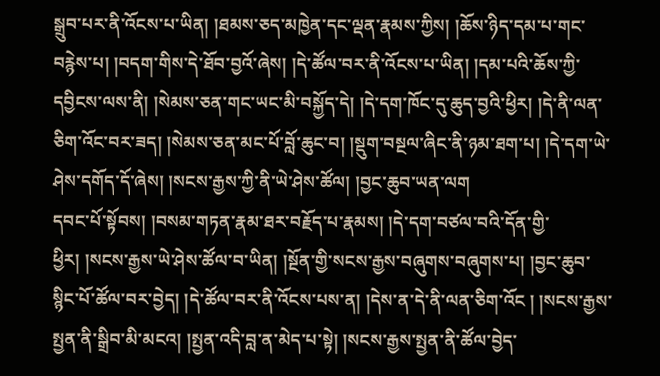སྒྲུབ་པར་ནི་འོངས་པ་ཡིན། །ཐམས་ཅད་མཁྱེན་དང་ལྡན་རྣམས་ཀྱིས། །ཆོས་ཉིད་དམ་པ་གང་བརྙེས་པ། །བདག་གིས་དེ་ཐོབ་བྱའོ་ཞེས། །དེ་ཚོལ་བར་ནི་འོངས་པ་ཡིན། །དམ་པའི་ཆོས་ཀྱི་དབྱིངས་ལས་ནི། །སེམས་ཅན་གང་ཡང་མི་བསྐྱོད་དེ། །དེ་དག་ཁོང་དུ་ཆུད་བྱའི་ཕྱིར། །དེ་ནི་ལན་ཅིག་འོང་བར་ཟད། །སེམས་ཅན་མང་པོ་བློ་ཆུང་བ། །སྡུག་བསྔལ་ཞིང་ནི་ཉམ་ཐག་པ། །དེ་དག་ཡེ་ཤེས་དགོད་དོ་ཞེས། །སངས་རྒྱས་ཀྱི་ནི་ཡེ་ཤེས་ཚོལ། །བྱང་ཆུབ་ཡན་ལག
དབང་པོ་སྟོབས། །བསམ་གཏན་རྣམ་ཐར་བརྗོད་པ་རྣམས། །དེ་དག་བཙལ་བའི་དོན་གྱི་ཕྱིར། །སངས་རྒྱས་ཡེ་ཤེས་ཚོལ་བ་ཡིན། །སྔོན་གྱི་སངས་རྒྱས་བཞུགས་བཞུགས་པ། །བྱང་ཆུབ་སྙིང་པོ་ཚོལ་བར་བྱེད། །དེ་ཚོལ་བར་ནི་འོངས་པས་ན། །དེས་ན་དེ་ནི་ལན་ཅིག་འོང ། །སངས་རྒྱས་སྤྱན་ནི་སྒྲིབ་མི་མངའ། །སྤྱན་འདི་བླ་ན་མེད་པ་སྟེ། །སངས་རྒྱས་སྤྱན་ནི་ཚོལ་བྱེད་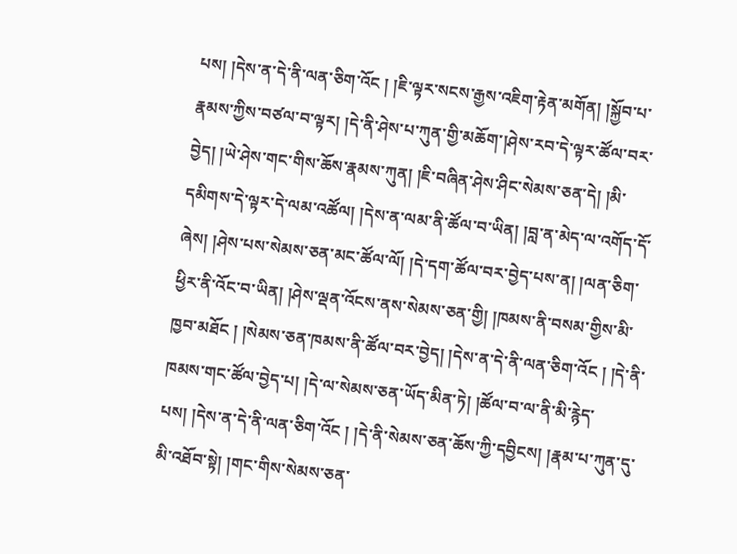པས། །དེས་ན་དེ་ནི་ལན་ཅིག་འོང ། །ཇི་ལྟར་སངས་རྒྱས་འཇིག་རྟེན་མགོན། །སྐྱོབ་པ་རྣམས་ཀྱིས་བཙལ་བ་ལྟར། །དེ་ནི་ཤེས་པ་ཀུན་གྱི་མཆོག་།ཤེས་རབ་དེ་ལྟར་ཚོལ་བར་བྱེད། །ཡེ་ཤེས་གང་གིས་ཆོས་རྣམས་ཀུན། །ཇི་བཞིན་ཤེས་ཤིང་སེམས་ཅན་དེ། །མི་དམིགས་དེ་ལྟར་དེ་ལམ་འཚོལ། །དེས་ན་ལམ་ནི་ཚོལ་བ་ཡིན། །བླ་ན་མེད་ལ་འགོད་དོ་ཞེས། །ཤེས་པས་སེམས་ཅན་མང་ཚོལ་ལོ། །དེ་དག་ཚོལ་བར་བྱེད་པས་ན། །ལན་ཅིག་ཕྱིར་ནི་འོང་བ་ཡིན། །ཤེས་ལྡན་འོངས་ནས་སེམས་ཅན་གྱི། །ཁམས་ནི་བསམ་གྱིས་མི་ཁྱབ་མཐོང ། །སེམས་ཅན་ཁམས་ནི་ཚོལ་བར་བྱེད། །དེས་ན་དེ་ནི་ལན་ཅིག་འོང ། །དེ་ནི་ཁམས་གང་ཚོལ་བྱེད་པ། །དེ་ལ་སེམས་ཅན་ཡོད་མིན་ཏེ། །ཚོལ་བ་ལ་ནི་མི་རྙེད་པས། །དེས་ན་དེ་ནི་ལན་ཅིག་འོང ། །དེ་ནི་སེམས་ཅན་ཆོས་ཀྱི་དབྱིངས། །རྣམ་པ་ཀུན་དུ་མི་འཐོབ་སྟེ། །གང་གིས་སེམས་ཅན་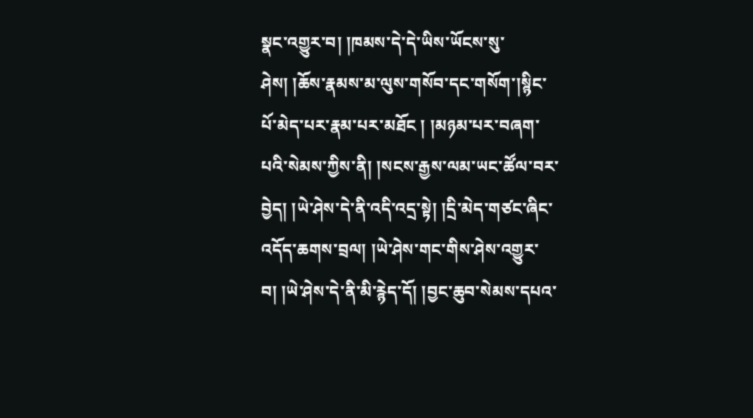སྣང་འགྱུར་བ། །ཁམས་དེ་དེ་ཡིས་ཡོངས་སུ་ཤེས། །ཆོས་རྣམས་མ་ལུས་གསོབ་དང་གསོག་།སྙིང་པོ་མེད་པར་རྣམ་པར་མཐོང ། །མཉམ་པར་བཞག་པའི་སེམས་ཀྱིས་ནི། །སངས་རྒྱས་ལམ་ཡང་ཚོལ་བར་བྱེད། །ཡེ་ཤེས་དེ་ནི་འདི་འདྲ་སྟེ། །དྲི་མེད་གཙང་ཞིང་འདོད་ཆགས་བྲལ། །ཡེ་ཤེས་གང་གིས་ཤེས་འགྱུར་བ། །ཡེ་ཤེས་དེ་ནི་མི་རྙེད་དོ། །བྱང་ཆུབ་སེམས་དཔའ་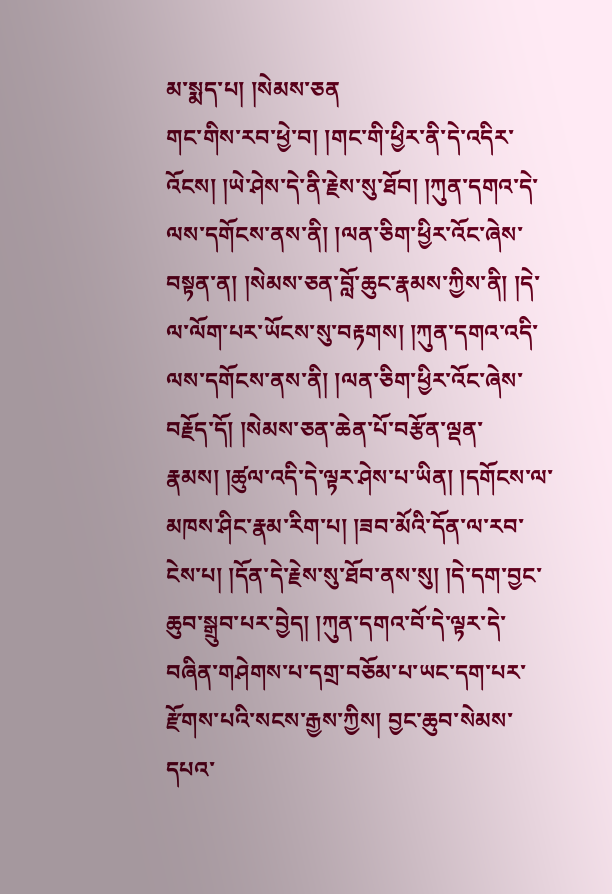མ་སྨད་པ། །སེམས་ཅན
གང་གིས་རབ་ཕྱེ་བ། །གང་གི་ཕྱིར་ནི་དེ་འདིར་འོངས། །ཡེ་ཤེས་དེ་ནི་རྗེས་སུ་ཐོབ། །ཀུན་དགའ་དེ་ལས་དགོངས་ནས་ནི། །ལན་ཅིག་ཕྱིར་འོང་ཞེས་བསྟན་ན། །སེམས་ཅན་བློ་ཆུང་རྣམས་ཀྱིས་ནི། །དེ་ལ་ལོག་པར་ཡོངས་སུ་བརྟགས། །ཀུན་དགའ་འདི་ལས་དགོངས་ནས་ནི། །ལན་ཅིག་ཕྱིར་འོང་ཞེས་བརྗོད་དོ། །སེམས་ཅན་ཆེན་པོ་བརྩོན་ལྡན་རྣམས། །ཚུལ་འདི་དེ་ལྟར་ཤེས་པ་ཡིན། །དགོངས་ལ་མཁས་ཤིང་རྣམ་རིག་པ། །ཟབ་མོའི་དོན་ལ་རབ་ངེས་པ། །དོན་དེ་རྗེས་སུ་ཐོབ་ནས་སུ། །དེ་དག་བྱང་ཆུབ་སྒྲུབ་པར་བྱེད། །ཀུན་དགའ་བོ་དེ་ལྟར་དེ་བཞིན་གཤེགས་པ་དགྲ་བཅོམ་པ་ཡང་དག་པར་རྫོགས་པའི་སངས་རྒྱས་ཀྱིས། བྱང་ཆུབ་སེམས་དཔའ་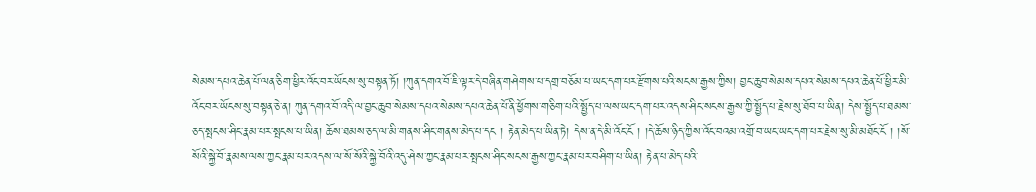སེམས་དཔའ་ཆེན་པོ་ལན་ཅིག་ཕྱིར་འོང་བར་ཡོངས་སུ་བསྟན་ཏོ། །ཀུན་དགའ་བོ་ཇི་ལྟར་དེ་བཞིན་གཤེགས་པ་དགྲ་བཅོམ་པ་ཡང་དག་པར་རྫོགས་པའི་སངས་རྒྱས་ཀྱིས། བྱང་ཆུབ་སེམས་དཔའ་སེམས་དཔའ་ཆེན་པོ་ཕྱིར་མི་འོང་བར་ཡོངས་སུ་བསྟན་ཅེ་ན། ཀུན་དགའ་བོ་འདི་ལ་བྱང་ཆུབ་སེམས་དཔའ་སེམས་དཔའ་ཆེན་པོ་ནི་ཕྱོགས་གཅིག་པའི་སྤྱོད་པ་ལས་ཡང་དག་པར་འདས་ཤིང་སངས་རྒྱས་ཀྱི་སྤྱོད་པ་རྗེས་སུ་ཐོབ་པ་ཡིན། དེས་སྤྱོད་པ་ཐམས་ཅད་སྤངས་ཤིང་རྣམ་པར་སྤངས་པ་ཡིན། ཆོས་ཐམས་ཅད་ལ་མི་གནས་ཤིང་གནས་མེད་པ་དང ། རྟེན་མེད་པ་ཡིན་ཏེ། དེས་ན་དེ་མི་འོང་ངོ ། །དེ་ཆོས་ཉིད་ཀྱིས་འོང་བའམ་འགྲོ་བ་ཡང་ཡང་དག་པར་རྗེས་སུ་མི་མཐོང་ངོ ། །སོ་སོའི་སྐྱེ་བོ་རྣམས་ལས་ཀྱང་རྣམ་པར་འདས་ལ་སོ་སོའི་སྐྱེ་བོའི་འདུ་ཤེས་ཀྱང་རྣམ་པར་སྤངས་ཤིང་སངས་རྒྱས་ཀྱང་རྣམ་པར་བཤིག་པ་ཡིན། རྟེན་པ་མེད་པའི་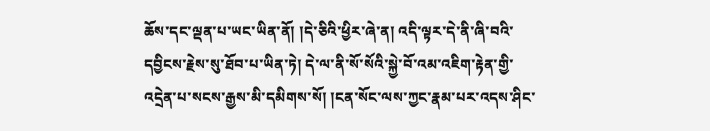ཆོས་དང་ལྡན་པ་ཡང་ཡིན་ནོ། །དེ་ཅིའི་ཕྱིར་ཞེ་ན། འདི་ལྟར་དེ་ནི་ཞི་བའི་དབྱིངས་རྗེས་སུ་ཐོབ་པ་ཡིན་ཏེ། དེ་ལ་ནི་སོ་སོའི་སྐྱེ་བོ་འམ་འཇིག་རྟེན་གྱི་འདྲེན་པ་སངས་རྒྱས་མི་དམིགས་སོ། །ངན་སོང་ལས་ཀྱང་རྣམ་པར་འདས་ཤིང་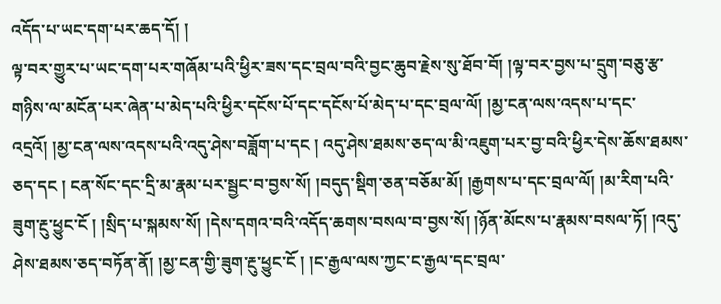འདོད་པ་ཡང་དག་པར་ཆད་དོ། །
ལྟ་བར་གྱུར་པ་ཡང་དག་པར་གཞོམ་པའི་ཕྱིར་ཟས་དང་བྲལ་བའི་བྱང་ཆུབ་རྗེས་སུ་ཐོབ་བོ། །ལྟ་བར་བྱས་པ་དྲུག་བཅུ་རྩ་གཉིས་ལ་མངོན་པར་ཞེན་པ་མེད་པའི་ཕྱིར་དངོས་པོ་དང་དངོས་པོ་མེད་པ་དང་བྲལ་ལོ། །མྱ་ངན་ལས་འདས་པ་དང་འདྲའོ། །མྱ་ངན་ལས་འདས་པའི་འདུ་ཤེས་བཟློག་པ་དང ། འདུ་ཤེས་ཐམས་ཅད་ལ་མི་འཇུག་པར་བྱ་བའི་ཕྱིར་དེས་ཆོས་ཐམས་ཅད་དང ། ངན་སོང་དང་དྲི་མ་རྣམ་པར་སྦྱང་བ་བྱས་སོ། །བདུད་སྡིག་ཅན་བཅོམ་མོ། །རྒྱགས་པ་དང་བྲལ་ལོ། །མ་རིག་པའི་ཟུག་རྔུ་ཕྱུང་ངོ ། །སྲིད་པ་སྐམས་སོ། །དེས་དགའ་བའི་འདོད་ཆགས་བསལ་བ་བྱས་སོ། །ཉོན་མོངས་པ་རྣམས་བསལ་ཏོ། །འདུ་ཤེས་ཐམས་ཅད་བཏོན་ནོ། །མྱ་ངན་གྱི་ཟུག་རྔུ་ཕྱུང་ངོ ། །ང་རྒྱལ་ལས་ཀྱང་ང་རྒྱལ་དང་བྲལ་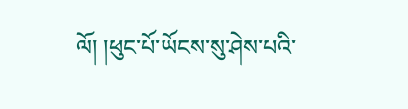ལོ། །ཕུང་པོ་ཡོངས་སུ་ཤེས་པའི་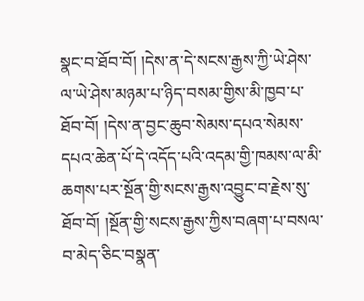སྣང་བ་ཐོབ་བོ། །དེས་ན་དེ་སངས་རྒྱས་ཀྱི་ཡེ་ཤེས་ལ་ཡེ་ཤེས་མཉམ་པ་ཉིད་བསམ་གྱིས་མི་ཁྱབ་པ་ཐོབ་བོ། །དེས་ན་བྱང་ཆུབ་སེམས་དཔའ་སེམས་དཔའ་ཆེན་པོ་དེ་འདོད་པའི་འདམ་གྱི་ཁམས་ལ་མི་ཆགས་པར་སྔོན་གྱི་སངས་རྒྱས་འབྱུང་བ་རྗེས་སུ་ཐོབ་བོ། །སྔོན་གྱི་སངས་རྒྱས་ཀྱིས་བཞག་པ་བསལ་བ་མེད་ཅིང་བསྣན་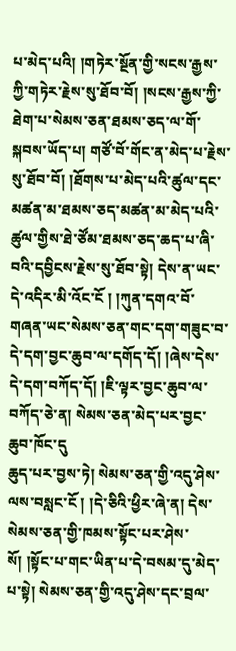པ་མེད་པའི། །གཏེར་སྔོན་གྱི་སངས་རྒྱས་ཀྱི་གཏེར་རྗེས་སུ་ཐོབ་བོ། །སངས་རྒྱས་ཀྱི་ཐེག་པ་སེམས་ཅན་ཐམས་ཅད་ལ་གོ་སྐབས་ཡོད་པ། གཙོ་བོ་གོང་ན་མེད་པ་རྗེས་སུ་ཐོབ་བོ། །ཐོགས་པ་མེད་པའི་ཚུལ་དང་མཚན་མ་ཐམས་ཅད་མཚན་མ་མེད་པའི་ཚུལ་གྱིས་ཐེ་ཙོམ་ཐམས་ཅད་ཆད་པ་ཞི་བའི་དབྱིངས་རྗེས་སུ་ཐོབ་སྟེ། དེས་ན་ཡང་དེ་འདིར་མི་འོང་ངོ ། །ཀུན་དགའ་བོ་གཞན་ཡང་སེམས་ཅན་གང་དག་གཟུང་བ་དེ་དག་བྱང་ཆུབ་ལ་དགོད་དོ། །ཞེས་དེས་དེ་དག་བཀོད་དོ། །ཇི་ལྟར་བྱང་ཆུབ་ལ་བཀོད་ཅེ་ན། སེམས་ཅན་མེད་པར་བྱང་ཆུབ་ཁོང་དུ
ཆུད་པར་བྱས་ཏེ། སེམས་ཅན་གྱི་འདུ་ཤེས་ལས་བསླང་ངོ ། །དེ་ཅིའི་ཕྱིར་ཞེ་ན། དེས་སེམས་ཅན་གྱི་ཁམས་སྟོང་པར་ཤེས་སོ། །སྟོང་པ་གང་ཡིན་པ་དེ་བསམ་དུ་མེད་པ་སྟེ། སེམས་ཅན་གྱི་འདུ་ཤེས་དང་བྲལ་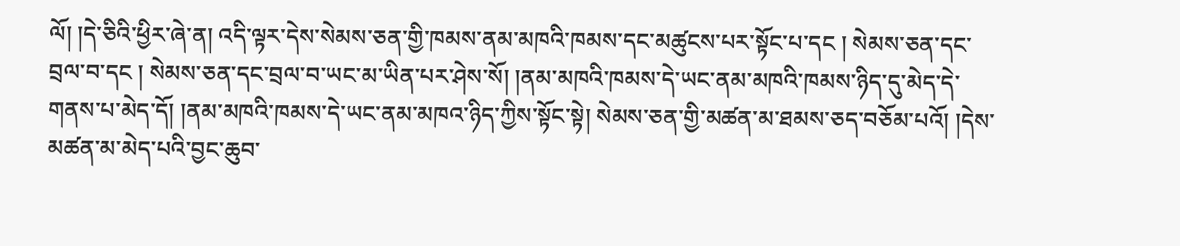ལོ། །དེ་ཅིའི་ཕྱིར་ཞེ་ན། འདི་ལྟར་དེས་སེམས་ཅན་གྱི་ཁམས་ནམ་མཁའི་ཁམས་དང་མཚུངས་པར་སྟོང་པ་དང ། སེམས་ཅན་དང་བྲལ་བ་དང ། སེམས་ཅན་དང་བྲལ་བ་ཡང་མ་ཡིན་པར་ཤེས་སོ། །ནམ་མཁའི་ཁམས་དེ་ཡང་ནམ་མཁའི་ཁམས་ཉིད་དུ་མེད་དེ་གནས་པ་མེད་དོ། །ནམ་མཁའི་ཁམས་དེ་ཡང་ནམ་མཁའ་ཉིད་ཀྱིས་སྟོང་སྟེ། སེམས་ཅན་གྱི་མཚན་མ་ཐམས་ཅད་བཅོམ་པའོ། །དེས་མཚན་མ་མེད་པའི་བྱང་ཆུབ་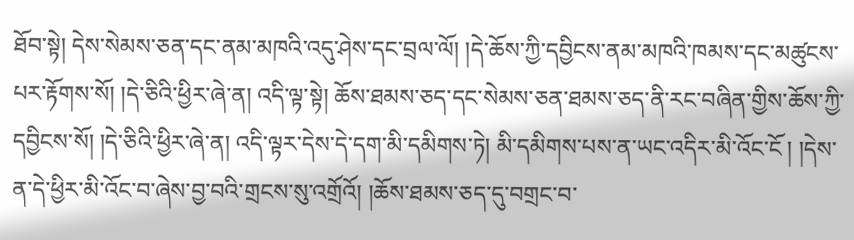ཐོབ་སྟེ། དེས་སེམས་ཅན་དང་ནམ་མཁའི་འདུ་ཤེས་དང་བྲལ་ལོ། །དེ་ཆོས་ཀྱི་དབྱིངས་ནམ་མཁའི་ཁམས་དང་མཚུངས་པར་རྟོགས་སོ། །དེ་ཅིའི་ཕྱིར་ཞེ་ན། འདི་ལྟ་སྟེ། ཆོས་ཐམས་ཅད་དང་སེམས་ཅན་ཐམས་ཅད་ནི་རང་བཞིན་གྱིས་ཆོས་ཀྱི་དབྱིངས་སོ། །དེ་ཅིའི་ཕྱིར་ཞེ་ན། འདི་ལྟར་དེས་དེ་དག་མི་དམིགས་ཏེ། མི་དམིགས་པས་ན་ཡང་འདིར་མི་འོང་ངོ ། །དེས་ན་དེ་ཕྱིར་མི་འོང་བ་ཞེས་བྱ་བའི་གྲངས་སུ་འགྲོའོ། །ཆོས་ཐམས་ཅད་དུ་བགྲང་བ་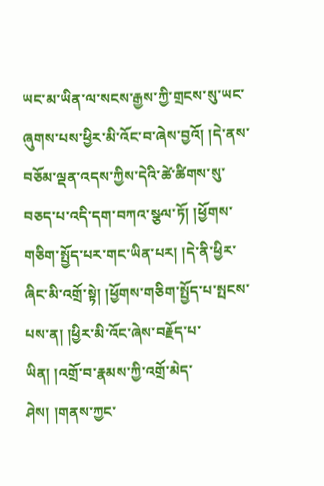ཡང་མ་ཡིན་ལ་སངས་རྒྱས་ཀྱི་གྲངས་སུ་ཡང་ཞུགས་པས་ཕྱིར་མི་འོང་བ་ཞེས་བྱའོ། །དེ་ནས་བཅོམ་ལྡན་འདས་ཀྱིས་དེའི་ཚེ་ཚིགས་སུ་བཅད་པ་འདི་དག་བཀའ་སྩལ་ཏོ། །ཕྱོགས་གཅིག་སྤྱོད་པར་གང་ཡིན་པར། །དེ་ནི་ཕྱིར་ཞིང་མི་འགྲོ་སྟེ། །ཕྱོགས་གཅིག་སྤྱོད་པ་སྤངས་པས་ན། །ཕྱིར་མི་འོང་ཞེས་བརྗོད་པ་ཡིན། །འགྲོ་བ་རྣམས་ཀྱི་འགྲོ་མེད་ཤེས། །གནས་ཀྱང་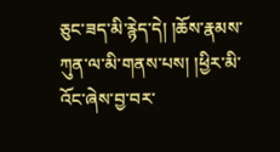ཅུང་ཟད་མི་རྙེད་དེ། །ཆོས་རྣམས་ཀུན་ལ་མི་གནས་པས། །ཕྱིར་མི་འོང་ཞེས་བྱ་བར་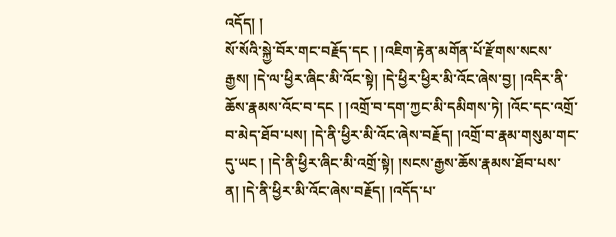འདོད། །
སོ་སོའི་སྐྱེ་བོར་གང་བརྗོད་དང ། །འཇིག་རྟེན་མགོན་པོ་རྫོགས་སངས་རྒྱས། །དེ་ལ་ཕྱིར་ཞིང་མི་འོང་སྟེ། །དེ་ཕྱིར་ཕྱིར་མི་འོང་ཞེས་བྱ། །འདིར་ནི་ཆོས་རྣམས་འོང་བ་དང ། །འགྲོ་བ་དག་ཀྱང་མི་དམིགས་ཏེ། །འོང་དང་འགྲོ་བ་མེད་ཐོབ་པས། །དེ་ནི་ཕྱིར་མི་འོང་ཞེས་བརྗོད། །འགྲོ་བ་རྣམ་གསུམ་གང་དུ་ཡང ། །དེ་ནི་ཕྱིར་ཞིང་མི་འགྲོ་སྟེ། །སངས་རྒྱས་ཆོས་རྣམས་ཐོབ་པས་ན། །དེ་ནི་ཕྱིར་མི་འོང་ཞེས་བརྗོད། །འདོད་པ་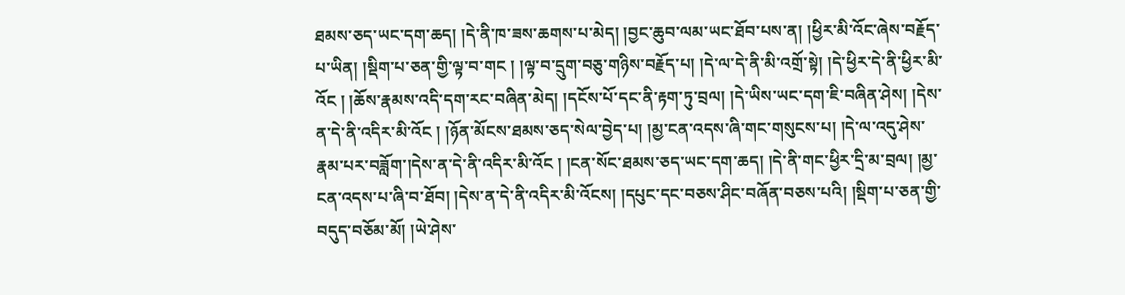ཐམས་ཅད་ཡང་དག་ཆད། །དེ་ནི་ཁ་ཟས་ཆགས་པ་མེད། །བྱང་ཆུབ་ལམ་ཡང་ཐོབ་པས་ན། །ཕྱིར་མི་འོང་ཞེས་བརྗོད་པ་ཡིན། །སྡིག་པ་ཅན་གྱི་ལྟ་བ་གང ། །ལྟ་བ་དྲུག་བཅུ་གཉིས་བརྗོད་པ། །དེ་ལ་དེ་ནི་མི་འགྲོ་སྟེ། །དེ་ཕྱིར་དེ་ནི་ཕྱིར་མི་འོང ། །ཆོས་རྣམས་འདི་དག་རང་བཞིན་མེད། །དངོས་པོ་དང་ནི་རྟག་ཏུ་བྲལ། །དེ་ཡིས་ཡང་དག་ཇི་བཞིན་ཤེས། །དེས་ན་དེ་ནི་འདིར་མི་འོང ། །ཉོན་མོངས་ཐམས་ཅད་སེལ་བྱེད་པ། །མྱ་ངན་འདས་ཞི་གང་གསུངས་པ། །དེ་ལ་འདུ་ཤེས་རྣམ་པར་བཟློག་།དེས་ན་དེ་ནི་འདིར་མི་འོང ། །ངན་སོང་ཐམས་ཅད་ཡང་དག་ཆད། །དེ་ནི་གང་ཕྱིར་དྲི་མ་བྲལ། །མྱ་ངན་འདས་པ་ཞི་བ་ཐོབ། །དེས་ན་དེ་ནི་འདིར་མི་འོངས། །དཔུང་དང་བཅས་ཤིང་བཞོན་བཅས་པའི། །སྡིག་པ་ཅན་གྱི་བདུད་བཅོམ་མོ། །ཡེ་ཤེས་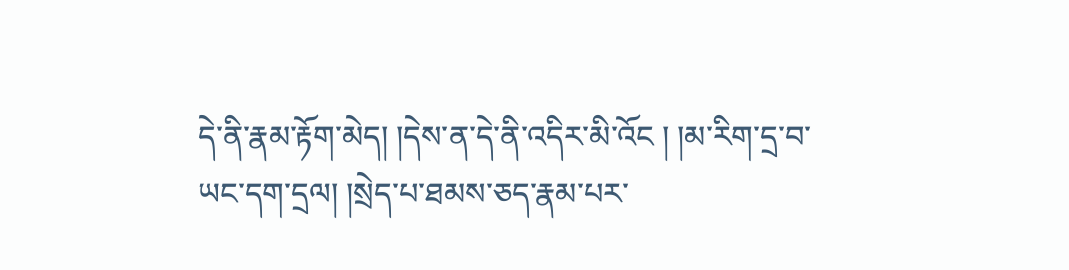དེ་ནི་རྣམ་རྟོག་མེད། །དེས་ན་དེ་ནི་འདིར་མི་འོང ། །མ་རིག་དྲ་བ་ཡང་དག་དྲལ། །སྲེད་པ་ཐམས་ཅད་རྣམ་པར་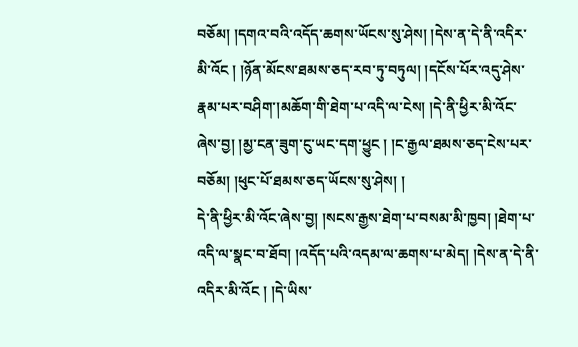བཅོམ། །དགའ་བའི་འདོད་ཆགས་ཡོངས་སུ་ཤེས། །དེས་ན་དེ་ནི་འདིར་མི་འོང ། །ཉོན་མོངས་ཐམས་ཅད་རབ་ཏུ་བཏུལ། །དངོས་པོར་འདུ་ཤེས་རྣམ་པར་བཤིག་།མཆོག་གི་ཐེག་པ་འདི་ལ་ངེས། །དེ་ནི་ཕྱིར་མི་འོང་ཞེས་བྱ། །མྱ་ངན་ཟུག་ངུ་ཡང་དག་ཕྱུང ། །ང་རྒྱལ་ཐམས་ཅད་ངེས་པར་བཅོམ། །ཕུང་པོ་ཐམས་ཅད་ཡོངས་སུ་ཤེས། །
དེ་ནི་ཕྱིར་མི་འོང་ཞེས་བྱ། །སངས་རྒྱས་ཐེག་པ་བསམ་མི་ཁྱབ། །ཐེག་པ་འདི་ལ་སྣང་བ་ཐོབ། །འདོད་པའི་འདམ་ལ་ཆགས་པ་མེད། །དེས་ན་དེ་ནི་འདིར་མི་འོང ། །དེ་ཡིས་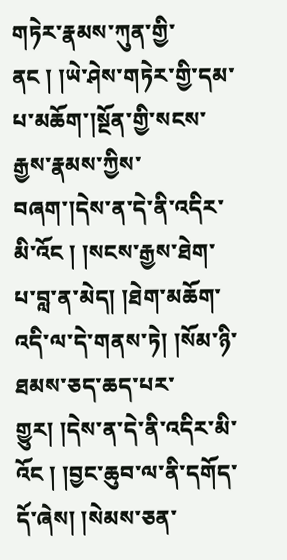གཏེར་རྣམས་ཀུན་གྱི་ནང ། །ཡེ་ཤེས་གཏེར་གྱི་དམ་པ་མཆོག་།སྔོན་གྱི་སངས་རྒྱས་རྣམས་ཀྱིས་བཞག་།དེས་ན་དེ་ནི་འདིར་མི་འོང ། །སངས་རྒྱས་ཐེག་པ་བླ་ན་མེད། །ཐེག་མཆོག་འདི་ལ་དེ་གནས་ཏེ། །སོམ་ཉི་ཐམས་ཅད་ཆད་པར་གྱུར། །དེས་ན་དེ་ནི་འདིར་མི་འོང ། །བྱང་ཆུབ་ལ་ནི་དགོད་དོ་ཞེས། །སེམས་ཅན་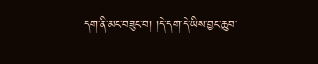དག་ནི་མང་བཟུང་བ། །དེ་དག་དེ་ཡིས་བྱང་ཆུབ་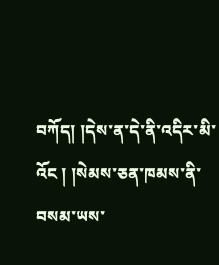བཀོད། །དེས་ན་དེ་ནི་འདིར་མི་འོང ། །སེམས་ཅན་ཁམས་ནི་བསམ་ཡས་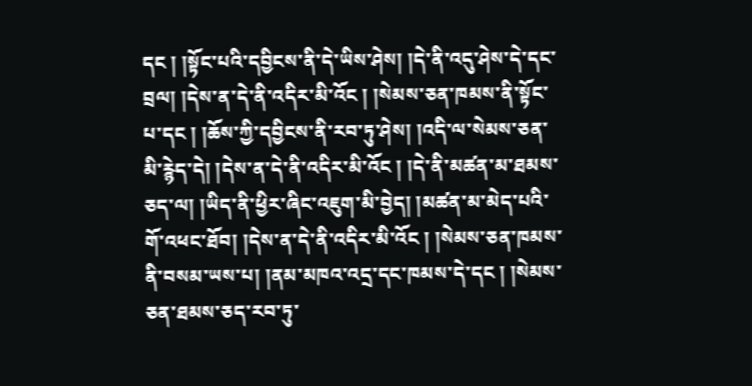དང ། །སྟོང་པའི་དབྱིངས་ནི་དེ་ཡིས་ཤེས། །དེ་ནི་འདུ་ཤེས་དེ་དང་བྲལ། །དེས་ན་དེ་ནི་འདིར་མི་འོང ། །སེམས་ཅན་ཁམས་ནི་སྟོང་པ་དང ། །ཆོས་ཀྱི་དབྱིངས་ནི་རབ་ཏུ་ཤེས། །འདི་ལ་སེམས་ཅན་མི་རྙེད་དེ། །དེས་ན་དེ་ནི་འདིར་མི་འོང ། །དེ་ནི་མཚན་མ་ཐམས་ཅད་ལ། །ཡིད་ནི་ཕྱིར་ཞིང་འཇུག་མི་བྱེད། །མཚན་མ་མེད་པའི་གོ་འཕང་ཐོབ། །དེས་ན་དེ་ནི་འདིར་མི་འོང ། །སེམས་ཅན་ཁམས་ནི་བསམ་ཡས་པ། །ནམ་མཁའ་འདྲ་དང་ཁམས་དེ་དང ། །སེམས་ཅན་ཐམས་ཅད་རབ་ཏུ་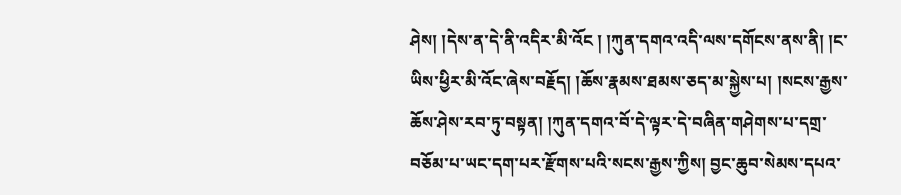ཤེས། །དེས་ན་དེ་ནི་འདིར་མི་འོང ། །ཀུན་དགའ་འདི་ལས་དགོངས་ནས་ནི། །ང་ཡིས་ཕྱིར་མི་འོང་ཞེས་བརྗོད། །ཆོས་རྣམས་ཐམས་ཅད་མ་སྐྱེས་པ། །སངས་རྒྱས་ཆོས་ཤེས་རབ་ཏུ་བསྟན། །ཀུན་དགའ་བོ་དེ་ལྟར་དེ་བཞིན་གཤེགས་པ་དགྲ་བཅོམ་པ་ཡང་དག་པར་རྫོགས་པའི་སངས་རྒྱས་ཀྱིས། བྱང་ཆུབ་སེམས་དཔའ་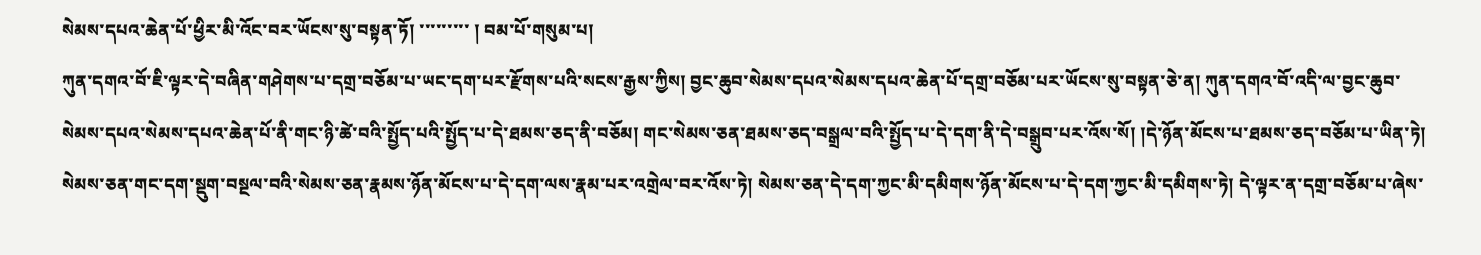སེམས་དཔའ་ཆེན་པོ་ཕྱིར་མི་འོང་བར་ཡོངས་སུ་བསྟན་ཏོ། ་་་་་་་་་ ། བམ་པོ་གསུམ་པ།
ཀུན་དགའ་བོ་ཇི་ལྟར་དེ་བཞིན་གཤེགས་པ་དགྲ་བཅོམ་པ་ཡང་དག་པར་རྫོགས་པའི་སངས་རྒྱས་ཀྱིས། བྱང་ཆུབ་སེམས་དཔའ་སེམས་དཔའ་ཆེན་པོ་དགྲ་བཅོམ་པར་ཡོངས་སུ་བསྟན་ཅེ་ན། ཀུན་དགའ་བོ་འདི་ལ་བྱང་ཆུབ་སེམས་དཔའ་སེམས་དཔའ་ཆེན་པོ་ནི་གང་ཉི་ཚེ་བའི་སྤྱོད་པའི་སྤྱོད་པ་དེ་ཐམས་ཅད་ནི་བཅོམ། གང་སེམས་ཅན་ཐམས་ཅད་བསྒྲལ་བའི་སྤྱོད་པ་དེ་དག་ནི་དེ་བསྒྲུབ་པར་འོས་སོ། །དེ་ཉོན་མོངས་པ་ཐམས་ཅད་བཅོམ་པ་ཡིན་ཏེ། སེམས་ཅན་གང་དག་སྡུག་བསྔལ་བའི་སེམས་ཅན་རྣམས་ཉོན་མོངས་པ་དེ་དག་ལས་རྣམ་པར་འགྲེལ་བར་འོས་ཏེ། སེམས་ཅན་དེ་དག་ཀྱང་མི་དམིགས་ཉོན་མོངས་པ་དེ་དག་ཀྱང་མི་དམིགས་ཏེ། དེ་ལྟར་ན་དགྲ་བཅོམ་པ་ཞེས་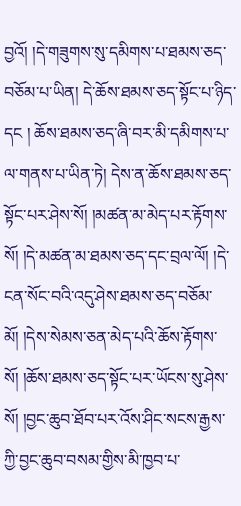བྱའོ། །དེ་གཟུགས་སུ་དམིགས་པ་ཐམས་ཅད་བཅོམ་པ་ཡིན། དེ་ཆོས་ཐམས་ཅད་སྟོང་པ་ཉིད་དང ། ཆོས་ཐམས་ཅད་ཞི་བར་མི་དམིགས་པ་ལ་གནས་པ་ཡིན་ཏེ། དེས་ན་ཆོས་ཐམས་ཅད་སྟོང་པར་ཤེས་སོ། །མཚན་མ་མེད་པར་རྟོགས་སོ། །དེ་མཚན་མ་ཐམས་ཅད་དང་བྲལ་ལོ། །དེ་ངན་སོང་བའི་འདུ་ཤེས་ཐམས་ཅད་བཅོམ་མོ། །དེས་སེམས་ཅན་མེད་པའི་ཆོས་རྟོགས་སོ། །ཆོས་ཐམས་ཅད་སྟོང་པར་ཡོངས་སུ་ཤེས་སོ། །བྱང་ཆུབ་ཐོབ་པར་འོས་ཤིང་སངས་རྒྱས་ཀྱི་བྱང་ཆུབ་བསམ་གྱིས་མི་ཁྱབ་པ་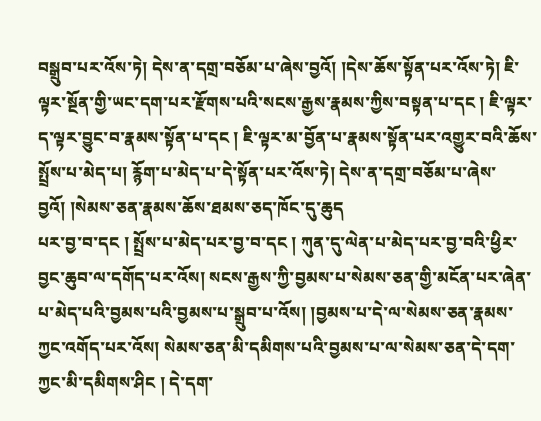བསྒྲུབ་པར་འོས་ཏེ། དེས་ན་དགྲ་བཅོམ་པ་ཞེས་བྱའོ། །དེས་ཆོས་སྟོན་པར་འོས་ཏེ། ཇི་ལྟར་སྔོན་གྱི་ཡང་དག་པར་རྫོགས་པའི་སངས་རྒྱས་རྣམས་ཀྱིས་བསྟན་པ་དང ། ཇི་ལྟར་ད་ལྟར་བྱུང་བ་རྣམས་སྟོན་པ་དང ། ཇི་ལྟར་མ་བྱོན་པ་རྣམས་སྟོན་པར་འགྱུར་བའི་ཆོས་སྤྲོས་པ་མེད་པ། རྙོག་པ་མེད་པ་དེ་སྟོན་པར་འོས་ཏེ། དེས་ན་དགྲ་བཅོམ་པ་ཞེས་བྱའོ། །སེམས་ཅན་རྣམས་ཆོས་ཐམས་ཅད་ཁོང་དུ་ཆུད
པར་བྱ་བ་དང ། སྤྲོས་པ་མེད་པར་བྱ་བ་དང ། ཀུན་དུ་ལེན་པ་མེད་པར་བྱ་བའི་ཕྱིར་བྱང་ཆུབ་ལ་དགོད་པར་འོས། སངས་རྒྱས་ཀྱི་བྱམས་པ་སེམས་ཅན་གྱི་མངོན་པར་ཞེན་པ་མེད་པའི་བྱམས་པའི་བྱམས་པ་སྒྲུབ་པ་འོས། །བྱམས་པ་དེ་ལ་སེམས་ཅན་རྣམས་ཀྱང་འགོད་པར་འོས། སེམས་ཅན་མི་དམིགས་པའི་བྱམས་པ་ལ་སེམས་ཅན་དེ་དག་ཀྱང་མི་དམིགས་ཤིང ། དེ་དག་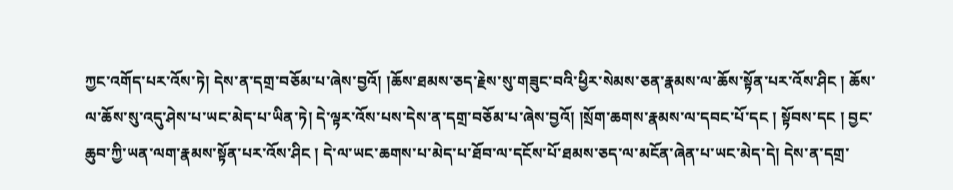ཀྱང་འགོད་པར་འོས་ཏེ། དེས་ན་དགྲ་བཅོམ་པ་ཞེས་བྱའོ། །ཆོས་ཐམས་ཅད་རྗེས་སུ་གཟུང་བའི་ཕྱིར་སེམས་ཅན་རྣམས་ལ་ཆོས་སྟོན་པར་འོས་ཤིང ། ཆོས་ལ་ཆོས་སུ་འདུ་ཤེས་པ་ཡང་མེད་པ་ཡིན་ཏེ། དེ་ལྟར་འོས་པས་དེས་ན་དགྲ་བཅོམ་པ་ཞེས་བྱའོ། །སྲོག་ཆགས་རྣམས་ལ་དབང་པོ་དང ། སྟོབས་དང ། བྱང་ཆུབ་ཀྱི་ཡན་ལག་རྣམས་སྟོན་པར་འོས་ཤིང ། དེ་ལ་ཡང་ཆགས་པ་མེད་པ་ཐོབ་ལ་དངོས་པོ་ཐམས་ཅད་ལ་མངོན་ཞེན་པ་ཡང་མེད་དེ། དེས་ན་དགྲ་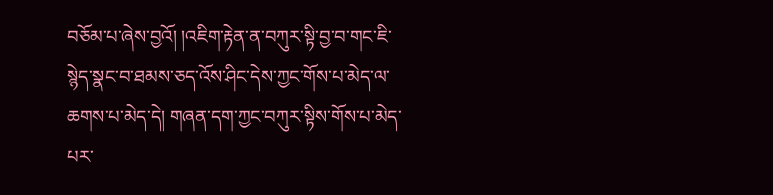བཅོམ་པ་ཞེས་བྱའོ། །འཇིག་རྟེན་ན་བཀུར་སྟི་བྱ་བ་གང་ཇི་སྙེད་སྣང་བ་ཐམས་ཅད་འོས་ཤིང་དེས་ཀྱང་གོས་པ་མེད་ལ་ཆགས་པ་མེད་དེ། གཞན་དག་ཀྱང་བཀུར་སྟིས་གོས་པ་མེད་པར་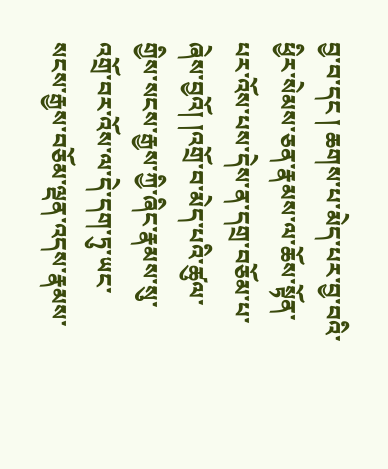བྱ་བ་དང ། ཆགས་པ་མེད་པར་བྱ་བའི་ཕྱིར་སེམས་ཅན་རྣམས་ལ་ཆོས་སྟོན་པར་འོས་པས་དེས་ན་དགྲ་བཅོམ་པ་ཞེས་བྱའོ། །འགྲོ་བ་མེད་པའི་ཚུལ་གྱིས་སངས་རྒྱས་ཀྱི་ཞིང་རྣམས་སུ་འགྲོ་བར་འོས་ལ་དེ་དག་ཏུ་ཡང་སངས་རྒྱས་བཅོམ་ལྡན་འདས་རྣམས་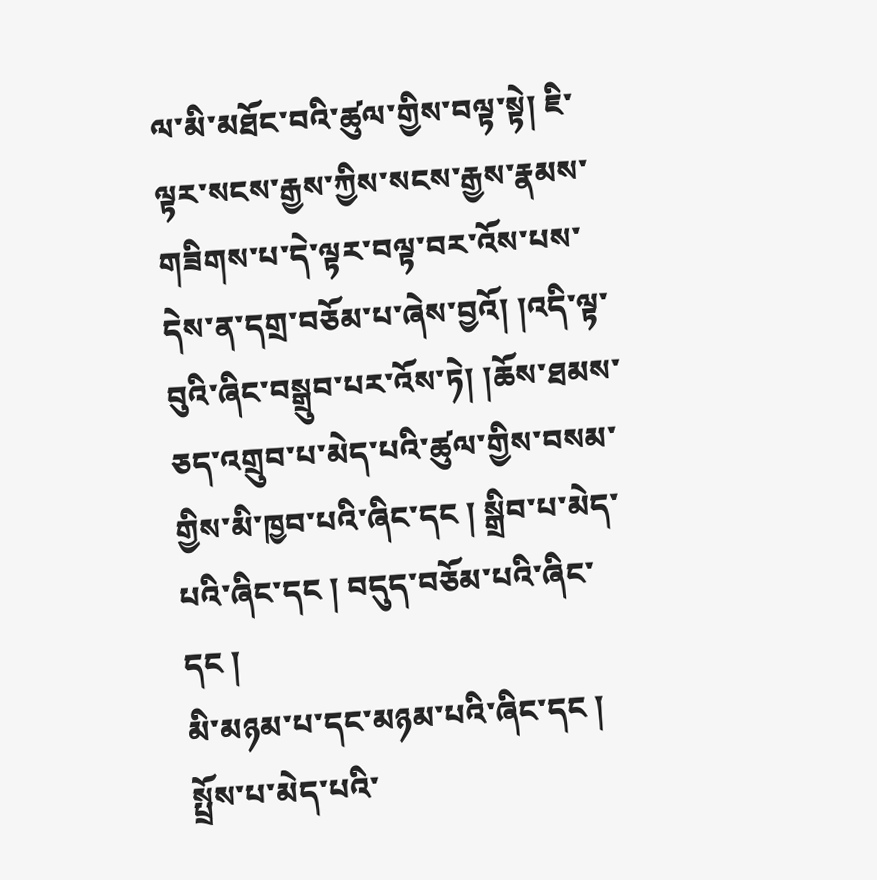ལ་མི་མཐོང་བའི་ཚུལ་གྱིས་བལྟ་སྟེ། ཇི་ལྟར་སངས་རྒྱས་ཀྱིས་སངས་རྒྱས་རྣམས་གཟིགས་པ་དེ་ལྟར་བལྟ་བར་འོས་པས་དེས་ན་དགྲ་བཅོམ་པ་ཞེས་བྱའོ། །འདི་ལྟ་བུའི་ཞིང་བསྒྲུབ་པར་འོས་ཏེ། །ཆོས་ཐམས་ཅད་འགྲུབ་པ་མེད་པའི་ཚུལ་གྱིས་བསམ་གྱིས་མི་ཁྱབ་པའི་ཞིང་དང ། སྒྲིབ་པ་མེད་པའི་ཞིང་དང ། བདུད་བཅོམ་པའི་ཞིང་དང །
མི་མཉམ་པ་དང་མཉམ་པའི་ཞིང་དང ། སྤྲོས་པ་མེད་པའི་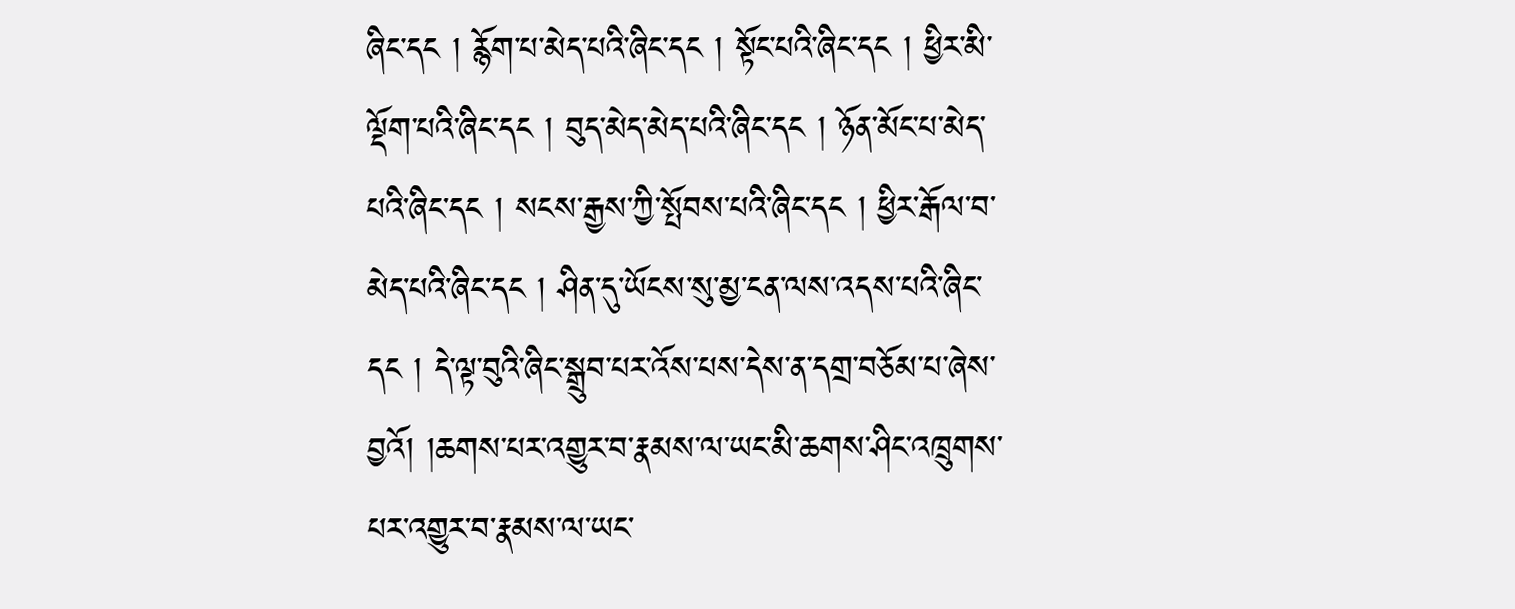ཞིང་དང ། རྙོག་པ་མེད་པའི་ཞིང་དང ། སྟོང་པའི་ཞིང་དང ། ཕྱིར་མི་ལྡོག་པའི་ཞིང་དང ། བུད་མེད་མེད་པའི་ཞིང་དང ། ཉོན་མོང་པ་མེད་པའི་ཞིང་དང ། སངས་རྒྱས་ཀྱི་སྤོབས་པའི་ཞིང་དང ། ཕྱིར་རྒོལ་བ་མེད་པའི་ཞིང་དང ། ཤིན་དུ་ཡོངས་སུ་མྱ་ངན་ལས་འདས་པའི་ཞིང་དང ། དེ་ལྟ་བུའི་ཞིང་སྒྲུབ་པར་འོས་པས་དེས་ན་དགྲ་བཅོམ་པ་ཞེས་བྱའོ། །ཆགས་པར་འགྱུར་བ་རྣམས་ལ་ཡང་མི་ཆགས་ཤིང་འཁྲུགས་པར་འགྱུར་བ་རྣམས་ལ་ཡང་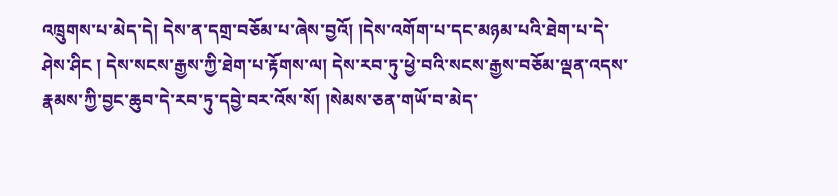འཁྲུགས་པ་མེད་དེ། དེས་ན་དགྲ་བཅོམ་པ་ཞེས་བྱའོ། །དེས་འགོག་པ་དང་མཉམ་པའི་ཐེག་པ་དེ་ཤེས་ཤིང ། དེས་སངས་རྒྱས་ཀྱི་ཐེག་པ་རྟོགས་ལ། དེས་རབ་ཏུ་ཕྱེ་བའི་སངས་རྒྱས་བཅོམ་ལྡན་འདས་རྣམས་ཀྱི་བྱང་ཆུབ་དེ་རབ་ཏུ་དབྱེ་བར་འོས་སོ། །སེམས་ཅན་གཡོ་བ་མེད་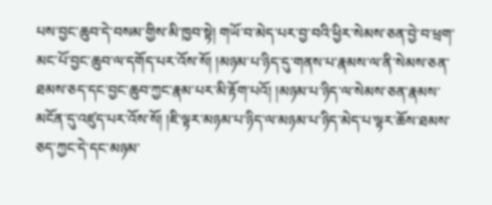པས་བྱང་ཆུབ་དེ་བསམ་གྱིས་མི་ཁྱབ་སྟེ། གཡོ་བ་མེད་པར་བྱ་བའི་ཕྱིར་སེམས་ཅན་བྱེ་བ་ཕྲག་མང་པོ་བྱང་ཆུབ་ལ་དགོད་པར་འོས་སོ། །མཉམ་པ་ཉིད་དུ་གནས་པ་རྣམས་ལ་ནི་སེམས་ཅན་ཐམས་ཅད་དང་བྱང་ཆུབ་ཀྱང་རྣམ་པར་མི་རྟོག་པའོ། །མཉམ་པ་ཉིད་ལ་སེམས་ཅན་རྣམས་མངོན་དུ་འཛུད་པར་འོས་སོ། །ཇི་ལྟར་མཉམ་པ་ཉིད་ལ་མཉམ་པ་ཉིད་མེད་པ་ལྟར་ཆོས་ཐམས་ཅད་ཀྱང་དེ་དང་མཉམ་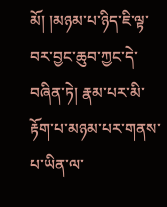མོ། །མཉམ་པ་ཉིད་ཇི་ལྟ་བར་བྱང་ཆུབ་ཀྱང་དེ་བཞིན་ཏེ། རྣམ་པར་མི་རྟོག་པ་མཉམ་པར་གནས་པ་ཡིན་ལ་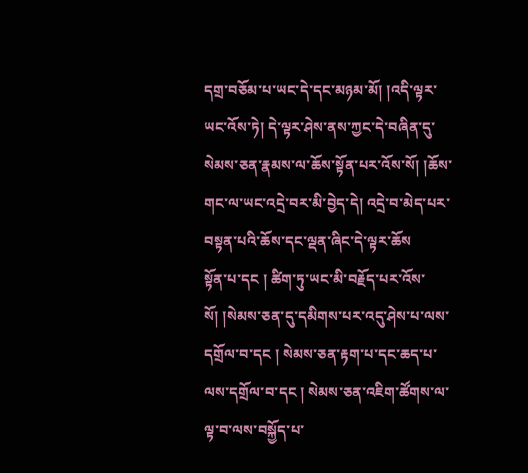དགྲ་བཅོམ་པ་ཡང་དེ་དང་མཉམ་མོ། །འདི་ལྟར་ཡང་འོས་ཏེ། དེ་ལྟར་ཤེས་ནས་ཀྱང་དེ་བཞིན་དུ་སེམས་ཅན་རྣམས་ལ་ཆོས་སྟོན་པར་འོས་སོ། །ཆོས་གང་ལ་ཡང་འདྲེ་བར་མི་བྱེད་དེ། འདྲེ་བ་མེད་པར་བསྟན་པའི་ཆོས་དང་ལྡན་ཞིང་དེ་ལྟར་ཆོས
སྟོན་པ་དང ། ཚིག་ཏུ་ཡང་མི་བརྗོད་པར་འོས་སོ། །སེམས་ཅན་དུ་དམིགས་པར་འདུ་ཤེས་པ་ལས་དགྲོལ་བ་དང ། སེམས་ཅན་རྟག་པ་དང་ཆད་པ་ལས་དགྲོལ་བ་དང ། སེམས་ཅན་འཇིག་ཚོགས་ལ་ལྟ་བ་ལས་བསྐྱོད་པ་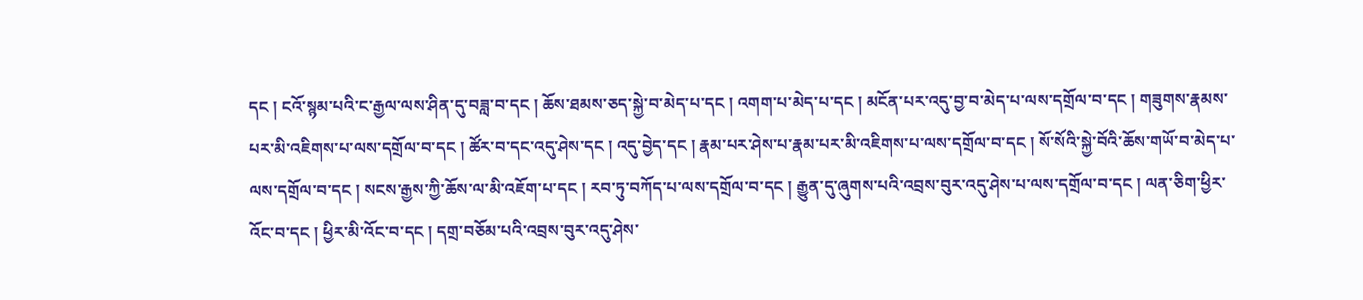དང ། ངའོ་སྙམ་པའི་ང་རྒྱལ་ལས་ཤིན་དུ་བཟླ་བ་དང ། ཆོས་ཐམས་ཅད་སྐྱེ་བ་མེད་པ་དང ། འགག་པ་མེད་པ་དང ། མངོན་པར་འདུ་བྱ་བ་མེད་པ་ལས་དགྲོལ་བ་དང ། གཟུགས་རྣམས་པར་མི་འཇིགས་པ་ལས་དགྲོལ་བ་དང ། ཚོར་བ་དང་འདུ་ཤེས་དང ། འདུ་བྱེད་དང ། རྣམ་པར་ཤེས་པ་རྣམ་པར་མི་འཇིགས་པ་ལས་དགྲོལ་བ་དང ། སོ་སོའི་སྐྱེ་བོའི་ཆོས་གཡོ་བ་མེད་པ་ལས་དགྲོལ་བ་དང ། སངས་རྒྱས་ཀྱི་ཆོས་ལ་མི་འཇོག་པ་དང ། རབ་ཏུ་བཀོད་པ་ལས་དགྲོལ་བ་དང ། རྒྱུན་དུ་ཞུགས་པའི་འབྲས་བུར་འདུ་ཤེས་པ་ལས་དགྲོལ་བ་དང ། ལན་ཅིག་ཕྱིར་འོང་བ་དང ། ཕྱིར་མི་འོང་བ་དང ། དགྲ་བཅོམ་པའི་འབྲས་བུར་འདུ་ཤེས་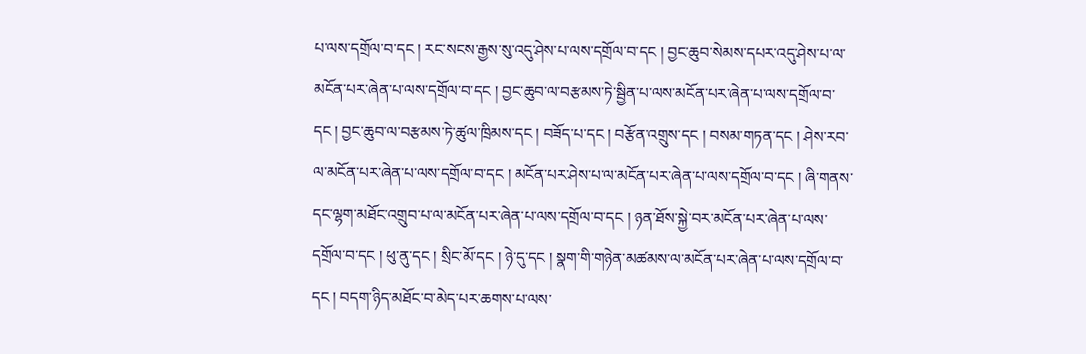པ་ལས་དགྲོལ་བ་དང ། རང་སངས་རྒྱས་སུ་འདུ་ཤེས་པ་ལས་དགྲོལ་བ་དང ། བྱང་ཆུབ་སེམས་དཔར་འདུ་ཤེས་པ་ལ་མངོན་པར་ཞེན་པ་ལས་དགྲོལ་བ་དང ། བྱང་ཆུབ་ལ་བརྩམས་ཏེ་སྦྱིན་པ་ལས་མངོན་པར་ཞེན་པ་ལས་དགྲོལ་བ་དང ། བྱང་ཆུབ་ལ་བརྩམས་ཏེ་ཚུལ་ཁྲིམས་དང ། བཟོད་པ་དང ། བརྩོན་འགྲུས་དང ། བསམ་གཏན་དང ། ཤེས་རབ་ལ་མངོན་པར་ཞེན་པ་ལས་དགྲོལ་བ་དང ། མངོན་པར་ཤེས་པ་ལ་མངོན་པར་ཞེན་པ་ལས་དགྲོལ་བ་དང ། ཞི་གནས་དང་ལྷག་མཐོང་འགྲུབ་པ་ལ་མངོན་པར་ཞེན་པ་ལས་དགྲོལ་བ་དང ། ཉན་ཐོས་སྐྱེ་བར་མངོན་པར་ཞེན་པ་ལས་དགྲོལ་བ་དང ། ཕུ་ནུ་དང ། སྲིང་མོ་དང ། ཉེ་དུ་དང ། སྣག་གི་གཉེན་མཚམས་ལ་མངོན་པར་ཞེན་པ་ལས་དགྲོལ་བ་དང ། བདག་ཉིད་མཐོང་བ་མེད་པར་ཆགས་པ་ལས་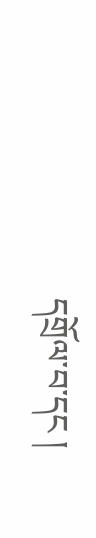དགྲོལ་བ་དང །